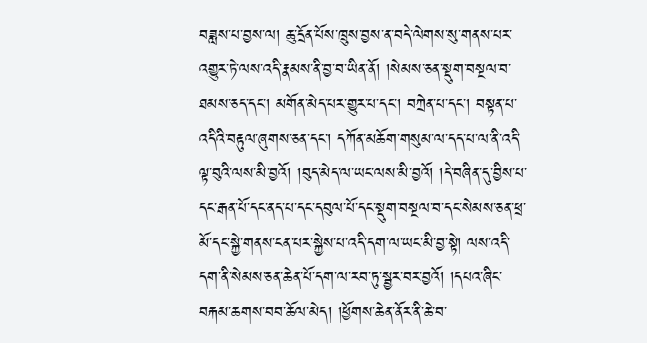བཟླས་པ་བྱས་ལ། ཆུ་དྲོན་པོས་ཁྲུས་བྱས་ན་བདེ་ལེགས་སུ་གནས་པར་འགྱུར་ཏེ་ལས་འདི་རྣམས་ནི་བྱ་བ་ཡིན་ནོ། །སེམས་ཅན་སྡུག་བསྔལ་བ་ཐམས་ཅད་དང་། མགོན་མེད་པར་གྱུར་པ་དང་། བཀྲེན་པ་དང་། བསྟན་པ་འདིའི་བརྟུལ་ཞུགས་ཅན་དང་། དཀོན་མཆོག་གསུམ་ལ་དད་པ་ལ་ནི་འདི་ལྟ་བུའི་ལས་མི་བྱའོ། །བུད་མེད་ལ་ཡང་ལས་མི་བྱའོ། །དེ་བཞིན་དུ་བྱིས་པ་དང་རྒན་པོ་དང་ནད་པ་དང་དབུལ་པོ་དང་སྡུག་བསྔལ་བ་དང་སེམས་ཅན་ཕྲ་མོ་དང་སྐྱེ་གནས་ངན་པར་སྐྱེས་པ་འདི་དག་ལ་ཡང་མི་བྱ་སྟེ། ལས་འདི་དག་ནི་སེམས་ཅན་ཆེན་པོ་དག་ལ་རབ་ཏུ་སྦྱར་བར་བྱའོ། །དཔའ་ཞིང་བརྐམ་ཆགས་བབ་ཆོལ་མེད། །ཕྱོགས་ཆེན་ནོར་ནི་ཆེ་བ་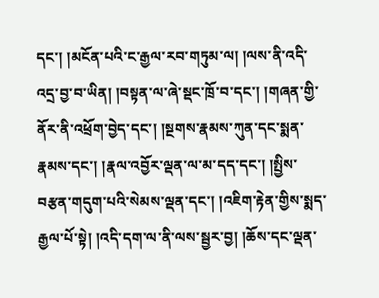དང་། །མངོན་པའི་ང་རྒྱལ་རབ་གཏུམ་ལ། །ལས་ནི་འདི་འདྲ་བྱ་བ་ཡིན། །བསྟན་ལ་ཞེ་སྡང་ཁྲོ་བ་དང་། །གཞན་གྱི་ནོར་ནི་འཕྲོག་བྱེད་དང་། །སྔགས་རྣམས་ཀུན་དང་སྨན་རྣམས་དང་། །རྣལ་འབྱོར་ལྡན་ལ་མ་དད་དང་། །སྤྱིས་བརྩན་གདུག་པའི་སེམས་ལྡན་དང་། །འཇིག་རྟེན་གྱིས་སྨད་རྒྱལ་པོ་སྟེ། །འདི་དག་ལ་ནི་ལས་སྦྱར་བྱ། །ཆོས་དང་ལྡན་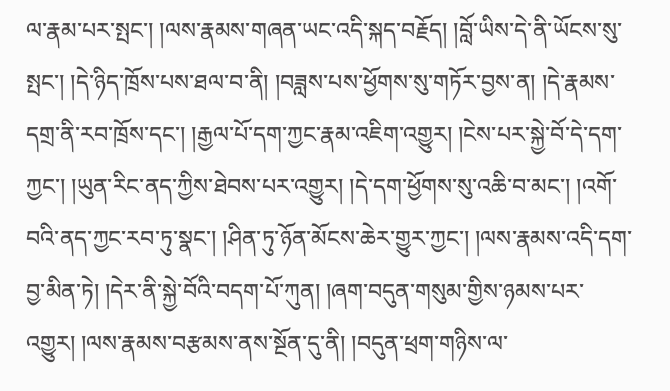ལ་རྣམ་པར་སྤང་། །ལས་རྣམས་གཞན་ཡང་འདི་སྐད་བརྗོད། །བློ་ཡིས་དེ་ནི་ཡོངས་སུ་སྤང་། །དེ་ཉིད་ཁྲོས་པས་ཐལ་བ་ནི། །བཟླས་པས་ཕྱོགས་སུ་གཏོར་བྱས་ན། །དེ་རྣམས་དགྲ་ནི་རབ་ཁྲོས་དང་། །རྒྱལ་པོ་དག་ཀྱང་རྣམ་འཇིག་འགྱུར། །ངེས་པར་སྐྱེ་བོ་དེ་དག་ཀྱང་། །ཡུན་རིང་ནད་ཀྱིས་ཐེབས་པར་འགྱུར། །དེ་དག་ཕྱོགས་སུ་འཆི་བ་མང་། །འགོ་བའི་ནད་ཀྱང་རབ་ཏུ་སྣང་། །ཤིན་ཏུ་ཉོན་མོངས་ཆེར་གྱུར་ཀྱང་། །ལས་རྣམས་འདི་དག་བྱ་མིན་ཏེ། །དེར་ནི་སྐྱེ་བོའི་བདག་པོ་ཀུན། །ཞག་བདུན་གསུམ་གྱིས་ཉམས་པར་འགྱུར། །ལས་རྣམས་བརྩམས་ནས་སྔོན་དུ་ནི། །བདུན་ཕྲག་གཉིས་ལ་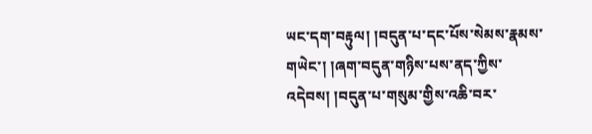ཡང་དག་བརྟུལ། །བདུན་པ་དང་པོས་སེམས་རྣམས་གཡེང་། །ཞག་བདུན་གཉིས་པས་ནད་ཀྱིས་འདེབས། །བདུན་པ་གསུམ་གྱིས་འཆི་བར་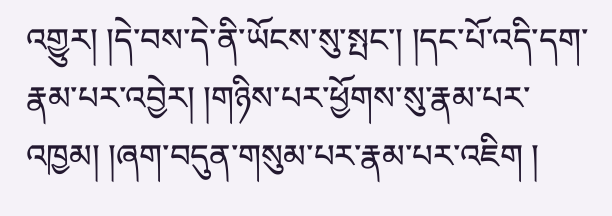འགྱུར། །དེ་བས་དེ་ནི་ཡོངས་སུ་སྤང་། །དང་པོ་འདི་དག་རྣམ་པར་འབྱེར། །གཉིས་པར་ཕྱོགས་སུ་རྣམ་པར་འཁྱམ། །ཞག་བདུན་གསུམ་པར་རྣམ་པར་འཇིག །